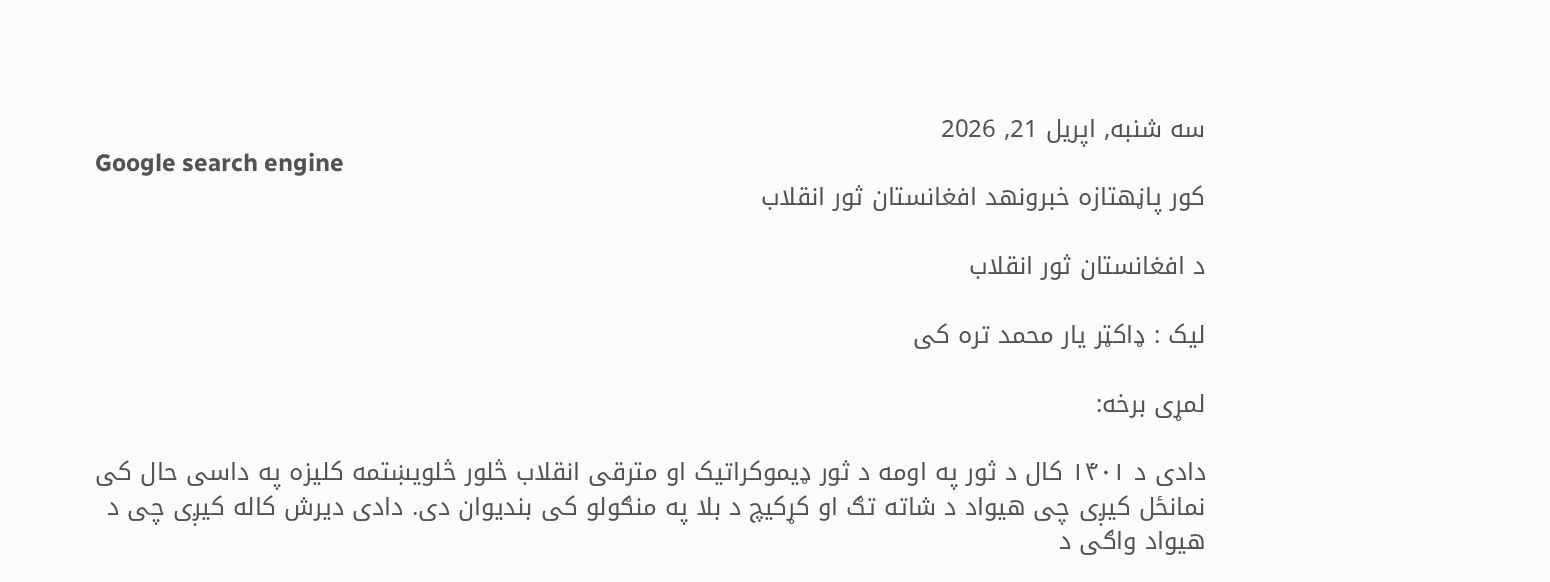سه شنبه, اپریل 21, 2026
Google search engine
کور پاڼهتازه خبرونهد افغانستان ثور انقلاب

د افغانستان ثور انقلاب

ليک : ډاکټر يار محمد تره کى

لمړی برخه:

دادی د ۱۴۰۱ کال د ثور په اومه د ثور ډیموکراتیک او مترقی انقلاب څلور څلویښتمه کلیزه په داسی حال کی نمانځل کیږی چی هیواد د شاته تګ او کړکیچ د بلا په منګولو کی بندیوان دی. دادی دیرش کاله کیږی چی د هیواد واګی د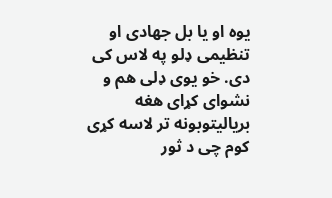یوه او یا بل جهادی او تنظیمی ډلو په لاس کی دی. خو یوی ډلی هم و نشوای کړای هغه بریالیتوبونه تر لاسه کړی کوم چی د ثور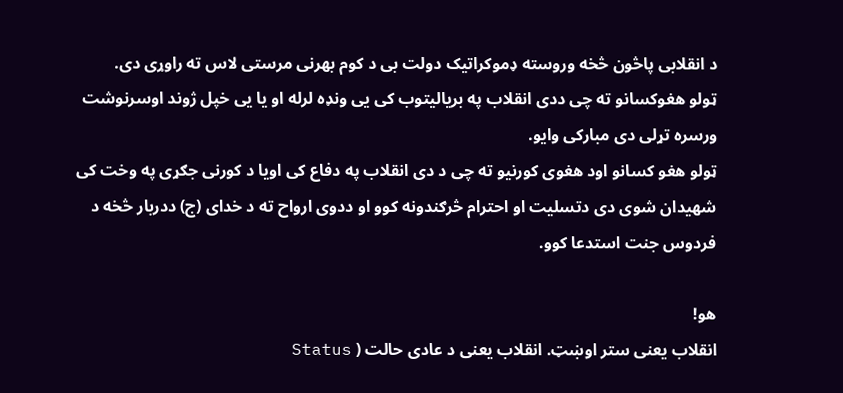د انقلابی پاڅون څخه وروسته ډموکراتیک دولت بی د کوم بهرنی مرستی لاس ته راوړی دی.
ټولو هغوکسانو ته چی ددی انقلاب په بریالیتوب کی یی ونډه لرله او یا یی خپل ژوند اوسرنوشت ورسره تړلی دی مبارکی وایو.
ټولو هغو کسانو اود هغوی کورنیو ته چی د دی انقلاب په دفاع کی اویا د کورنی جګړی په وخت کی شهیدان شوی دی دتسلیت او احترام څرګندونه کوو او ددوی ارواح ته د خدای (ج) ددربار څخه د فردوس جنت استدعا کوو.

هو!
انقلاب یعنی ستر اوښټ. انقلاب یعنی د عادی حالت ( Status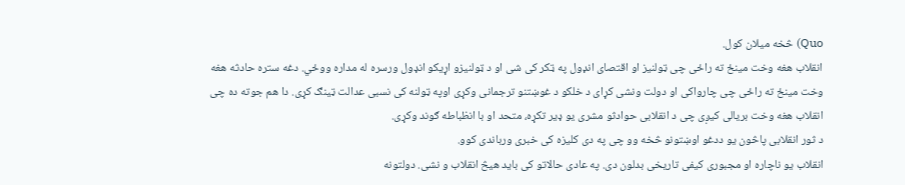Quo) څخه میلان کول.
انقلاب هغه وخت مینځ ته راځی چی ټولنیز او اقتصای انډول په ټکر کی شی او د ټولنیزو اړیکو انډول ورسره له مداره ووځي. دغه ستره حادثه هغه وخت مینځ ته راځی چی چارواکی او دولت ونشی کړای د خلکو د غوښتنو ترجمانی وکړی اوپه ټولنه کی نسبی عدالت ټینګ کړی. دا هم جوته ده چی انقلاب هغه وخت بریالی کیږی چی د انقلابی حوادثو مشری یو ډیر تکړه، متحد او با انظباطه ګوند وکړی.
د ثور انقلابی پاڅون یو ددغو اوښتونو څخه وو چی په دی کلیزه کی خبری ورباندی کوو.
انقلاب یو ناچاره او مجبوری کیفی تاریخی بدلون دی. په عادی حالاتو کی باید هیڅ انقلاب و نشی. دولتونه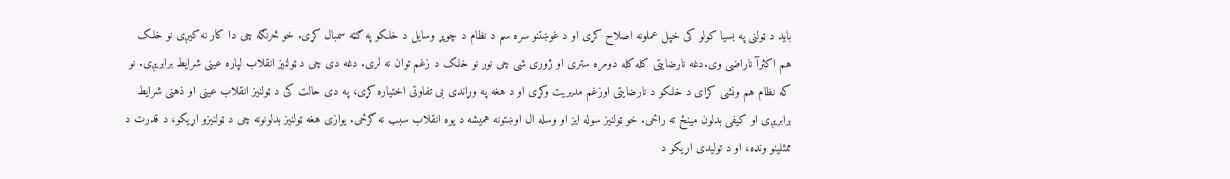باید د ټولنی په بسیا کولو کی خپل عملونه اصلاح کړی او د غوښتنو سره سم د نظام د چوپړ وسایل د خلکو په ګټه سمبال کړی. خو څرنګه چی دا کار نه کیږی نو خلک هم اکثرآ ناراضی وی.دغه نارضایتی کله کله دومره ستری او ژوری شی چی نور نو خلک د زغم توان نه لری. دغه دی چی د ټولنیز انقلاب لپاره عینی شرایط برابریږی. نو که نظام هم ونشی کړای د خلکو د نارضایتی اوزغم مدیریت وکړی او د هغه په وړاندی بی تفاوتی اختیاره کړی، په دی حالت کی د ټولنیز انقلاب عینی او ذهنی شرایط برابریږی او کیفی بدلون مینځ ته راځی. خو ټولنیز سوله ایز او وسله ال اوښتونه همیشه د یوه انقلاب سبب نه ګرځی. یوازی هغه ټولنیز بدلونونه چی د ټولنیزو اړیکو، د قدرت د ممثلینو ونډه، او د تولیدی اړیکو د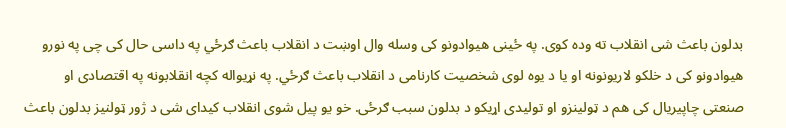بدلون باعث شی انقلاب ته وده کوی. په ځينی هیوادونو کی وسله وال اوښت د انقلاب باعث ګرځي په داسی حال کی چی په نورو هیوادونو کی د خلکو لاریونونه او یا د یوه لوی شخصیت کارنامی د انقلاب باعث ګرځي. په نړیواله کچه انقلابونه په اقتصادی او صنعتی چاپیریال کی هم د ټولینزو او تولیدی اړیکو د بدلون سبب ګرځی. خو یو پیل شوی انقلاب کیدای شی د ژور ټولنیز بدلون باعث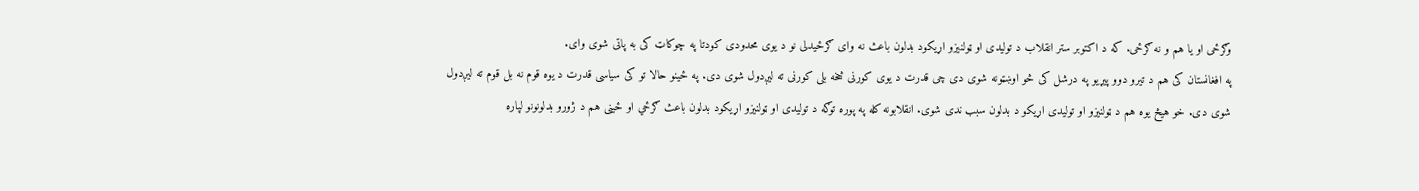وګرځی او یا هم و نه ګرځی. که د اکتوبر ستر انقلاب د تولیدی او ټولنیزو اړیکود بدلون باعث نه وای ګرځیدلی نو د یوی محدودی کودتا په چوکاټ کی به پاتی شوی وای.
په افغانستان کی هم د تیرو دوو پیړیو په درشل کی څو اوښټونه شوی دی چی قدرت د یوی کورنی څخه بلی کورنی ته لیږدول شوی دی. په ځینو حالا تو کی سیاسی قدرت د یوه قوم نه بل قوم ته لیږدول شوی دی. خو هیڅ یوه هم د ټولنیزو او تولیدی اړیکو د بدلون سبب ندی شوی. انقلابونه کله په پوره توګه د تولیدی او ټولنیزو اړیکود بدلون باعث ګرځي او ځینی هم د ژورو بدلونونو لپاره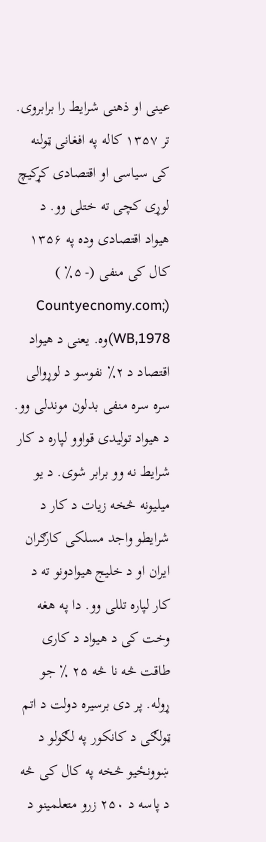عینی او ذهنی شرایط را برابروی.
تر ۱۳۵۷ کاله په افغانی ټولنه کی سیاسی او اقتصادی کړکیچ لوړی کچی ته ختلی وو. د هیواد اقتصادی وده په ۱۳۵۶ کال کی منفی (- ۵٪ ) (Countyecnomy.com; WB,1978)وه. یعنی د هیواد اقتصاد د ۲٪ نفوسو د لوړوالی سره سره منفی بدلون موندلی وو. د هیواد تولیدی قواوو لپاره د کار شرایط نه وو برابر شوی. د یو میلیونه څخه زیات د کار د شرایطو واجد مسلکی کارګران ایران او د خلیج هیوادونو ته د کار لپاره تللی وو. دا په هغه وخت کی د هیواد د کاری طاقت څه نا څه ۲۵ ٪ جو ړوله. پر دی برسیره دولت د اتم ټولګی د کانکور په لګولو د ښوونځیو څخه په کال کی څه د پاسه د ۲۵۰ زرو متعلمینو د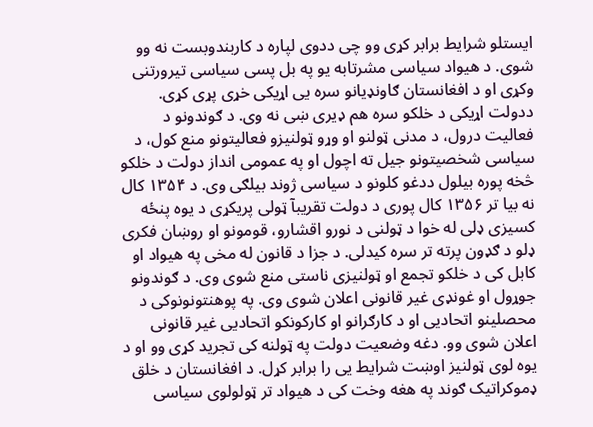ایستلو شرایط برابر کړی وو چی ددوی لپاره د کاربندوبست نه وو شوی. د هیواد سیاسی مشرتابه یو په بل پسی سیاسی تیرورتنی وکړی او د افغانستان ګاونډیانو سره یی اړیکی خړی پړی کړی. ددولت اړیکی د خلکو سره هم ډیری ښی نه وی. د ګوندونو د فعالیت درول، د مدنی ټولنو او وړو ټولنیزو فعالیتونو منع کول، د سیاسی شخصیتونو جیل ته اچول او په عمومی انداز دولت د خلکو څخه پوره بیلول ددغو کلونو د سیاسی ژوند بیلګی وی. د ۱۳۵۴ کال نه بیا تر ۱۳۵۶ کال پوری د دولت تقریبآ ټولی پریکړی د یوه پنځه کسیزی ډلی له خوا د ټولنی د نورو اقشارو، قومونو او روښان فکری ډلو د ګډون پرته تر سره کیدلی. د جزا د قانون له مخی په هیواد او کابل کی د خلکو تجمع او ټولنیزی ناستی منع شوی وی. د ګوندونو جوړول او غونډی غیر قانونی اعلان شوی وی. په پوهنتونونوکی د محصلینو اتحادیی او د کارګرانو او کارکونکو اتحادیی غیر قانونی اعلان شوی وو. دغه وضعیت دولت په ټولنه کی تجرید کړی وو او د یوه لوی ټولنیز اوښت شرایط یی را برابر کړل. د افغانستان د خلق ډموکراتیک ګوند په هغه وخت کی د هیواد تر ټولولوی سیاسی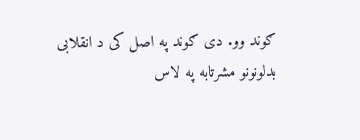ګوند وو. دی ګوند په اصل کی د انقلابی بدلونونو مشرتابه په لاس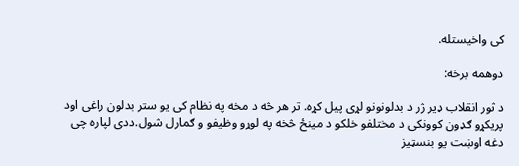کی واخیستله.

دوهمه برخه:

د ثور انقلاب ډیر ژر د بدلونونو لړی پیل کړه. تر هر څه د مخه په نظام کی یو ستر بدلون راغی اود پریکړو ګډون کوونکی د مختلفو خلکو د مینځ څخه په لوړو وظیفو و ګمارل شول.ددی لپاره چی دغه اوښت یو بنسټیز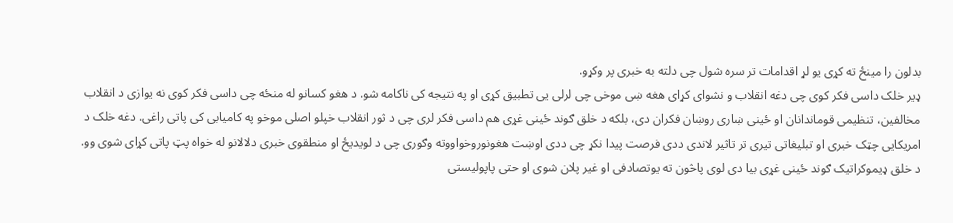بدلون را مینځ ته کړی یو لړ اقدامات تر سره شول چی دلته به خبری پر وکړو.
ډیر خلک داسی فکر کوی چی دغه انقلاب و نشوای کړای هغه ښی موخی چی لرلی یی تطبیق کړی او په نتیجه کی ناکامه شو. د هغو کسانو له منځه چی داسی فکر کوی نه یوازی د انقلاب مخالفین، تنظیمی قوماندانان او ځینی ښاری روښان فکران دی، بلکه د خلق ګوند ځینی غړی هم داسی فکر لری چی د ثور انقلاب خپلو اصلی موخو په کامیابی کی پاتی راغی. دغه خلک د امریکایی چټک خبری او تبلیغاتی تیری تر تاثیر لاندی ددی فرصت پیدا نکړ چی ددی اوښت هغونوروخواووته وګوری چی د لویدیځ او منطقوی خبری دلالانو له خواه پټ پاتی کړای شوی وو. د خلق ډیموکراتیک ګوند ځینی غړی بیا دی لوی پاڅون ته یوتصادفی او غیر پلان شوی او حتی پاپولیستی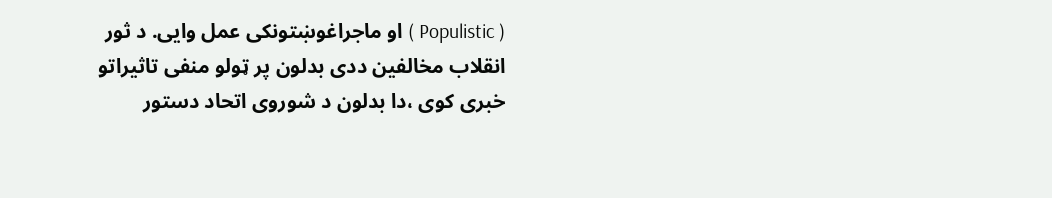( Populistic ) او ماجراغوښتونکی عمل وایی. د ثور انقلاب مخالفین ددی بدلون پر ټولو منفی تاثیراتو خبری کوی ،دا بدلون د شوروی اتحاد دستور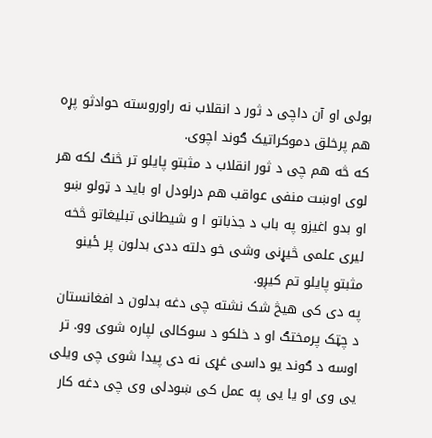بولی او آن داچی د ثور د انقلاب نه راوروسته حوادثو پړه هم پرخلق دموکراتیک ګوند اچوی.
که څه هم چی د ثور انقلاب د مثبتو پایلو تر څنګ لکه هر لوی اوښت منفی عواقب هم درلودل او باید د ټولو ښو او بدو اغیزو په باب د جذباتو ا و شیطانی تبلیغاتو څخه لیری علمی څیړنی وشی خو دلته ددی بدلون پر ځینو مثبتو پایلو تم کیږو.
په دی کی هیڅ شک نشته چی دغه بدلون د افغانستان د چټک پرمختګ او د خلکو د سوکالی لپاره شوی وو. تر اوسه د ګوند یو داسی غړی نه دی پیدا شوی چی ویلی یی وی او یا یی په عمل کی ښودلی وی چی دغه کار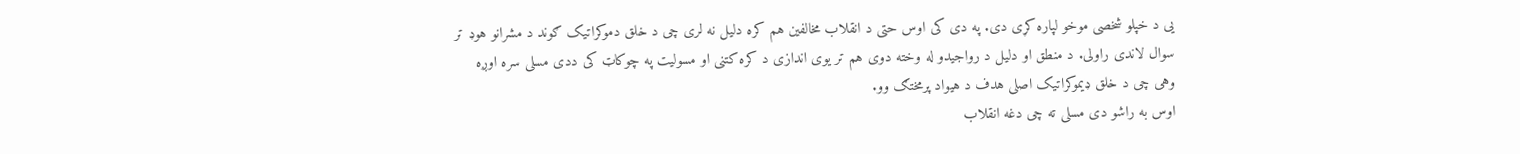یی د خپلو شخصی موخو لپاره کړی دی. په دی کی اوس حتی د انقلاب مخالفین هم کره دلیل نه لری چی د خلق دموکراتیک ګوند د مشرانو هوډ تر سوال لاندی راولی. د منطق او دلیل د رواجیدو له وخته دوی هم تر یوی اندازی د کره کتنی او مسولیت په چوکاټ کی ددی مسلی سره اوږه وهی چی د خلق ډیموکراتیک اصلی هدف د هیواد پرمختګ وو.
اوس به راشو دی مسلی ته چی دغه انقلاب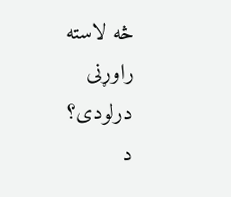څه لاسته راوړنی درلودی؟
د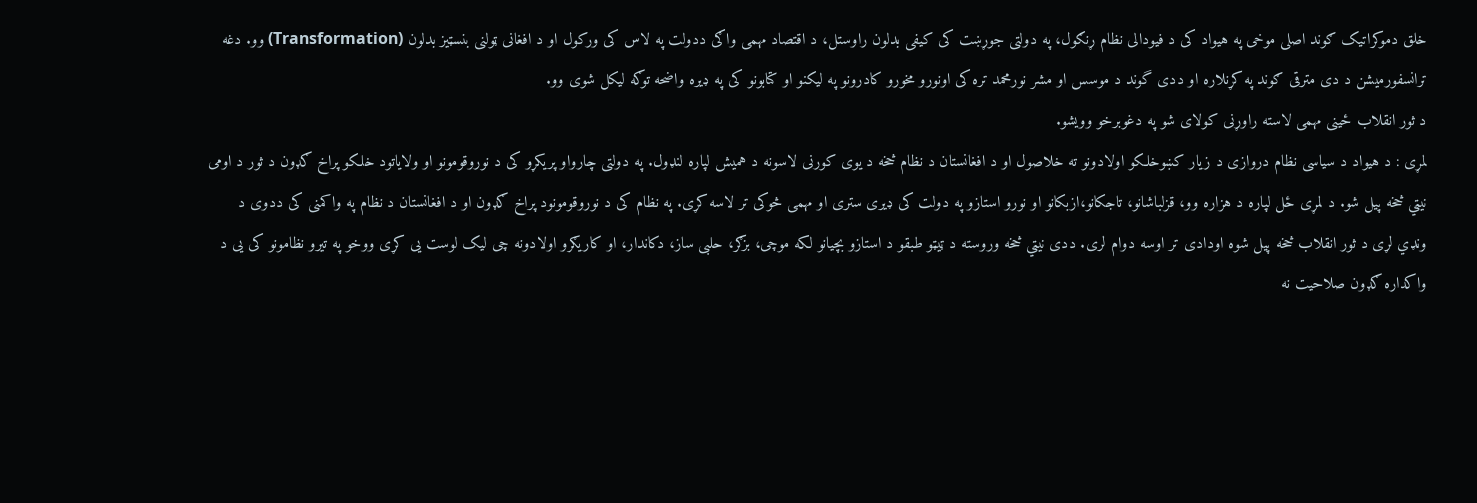خلق دموکراتیک ګوند اصلی موخی په هیواد کی د فیودالی نظام ړنګول، په دولتی جوړښت کی کیفی بدلون راوستل، د اقتصاد مهمی واګی ددولت په لاس کی ورکول او د افغانی ټولنی بنسټیز بدلون (Transformation) وو. دغه ترانسفورمیشن د دی مترقی ګوند په کړنلاره او ددی گوند د موسس او مشر نورمحمد تره کی اونورو مخورو کادرونو په لیکنو او کتابونو کی په ډيره واضحه توګه لیکل شوی وو.
د ثور انقلاب ځینی مهمی لاسته راوړنی کولای شو په دغوبرخو وویشو.
لمړی : د هیواد د سیاسی نظام دروازی د زیار کښوخلکو اولادونو ته خلاصول او د افغانستان د نظام څخه د یوی کورنی لاسونه د همیش لپاره لنډول. په دولتی چارواو پریکړو کی د نوروقومونو او ولایاتود خلکو پراخ ګډون د ثور د اومی نیټي څخه پیل شو. د لمړی ځل لپاره د هزاره وو، قزلباشانو، تاجکانو،ازبکانو او نورو استازو په دولت کی ډيری ستری او مهمی څوکی تر لاسه کړی. په نظام کی د نوروقومونود پراخ ګډون او د افغانستان د نظام په واکمنی کی ددوی د ونډي لړی د ثور انقلاب څخه پیل شوه اودادی تر اوسه دوام لری. ددی نیټي څخه وروسته د ټیټو طبقو د استازو بچیانو لکه موچی، بزګر، حلبی ساز، دکاندار، او کاریګرو اولادونه چی لیک لوست یی کړی ووخو په تیرو نظامونو کی یی د واکداره ګډون صلاحیت نه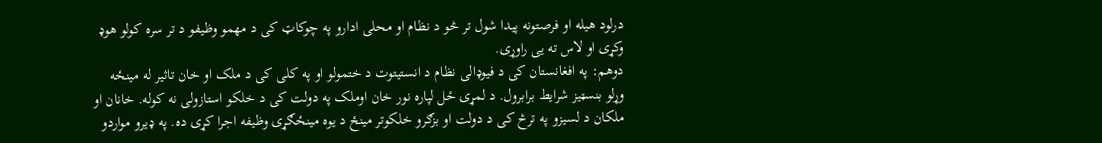درلود هیله او فرصتونه پیدا شول تر څو د نظام او محلی ادارو په چوکاټ کی د مهمو وظیفو د تر سره کولو هوډ وکړی او لاس ته یی راوړی.
دوهم: په افغانستان کی د فیوډالی نظام د انستیتوت د ختمولو او په کلی کی د ملک او خان تاثیر له مینځه وړلو بنسټیز شرایط برابرول. د لمړی ځل لپاره نور خان اوملک په دولت کی د خلکو استازولی نه کوله. خانان او ملکان د لسیزو په ترڅ کی د دولت او بزګرو خلکوتر مینځ د یوه مینځګړی وظیفه اجرا کړی ده. په ډيرو مواردو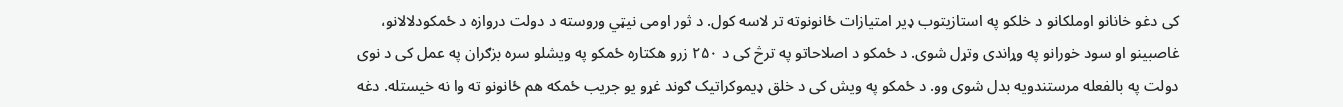کی دغو خانانو اوملکانو د خلکو په استازیتوب ډير امتیازات ځانونوته تر لاسه کول. د ثور اومی نیټي وروسته د دولت دروازه د ځمکودلالانو، غاصبینو او سود خورانو په وړاندی وتړل شوی. د ځمکو د اصلاحاتو په ترڅ کی د ۲۵۰ زرو هکتاره ځمکو په ویشلو سره بزګران په عمل کی د نوی دولت په بالفعله مرستندویه بدل شوی وو. د ځمکو په ویش کی د خلق ډیموکراتیک ګوند غړو یو جریب ځمکه هم ځانونو ته وا نه خیستله. دغه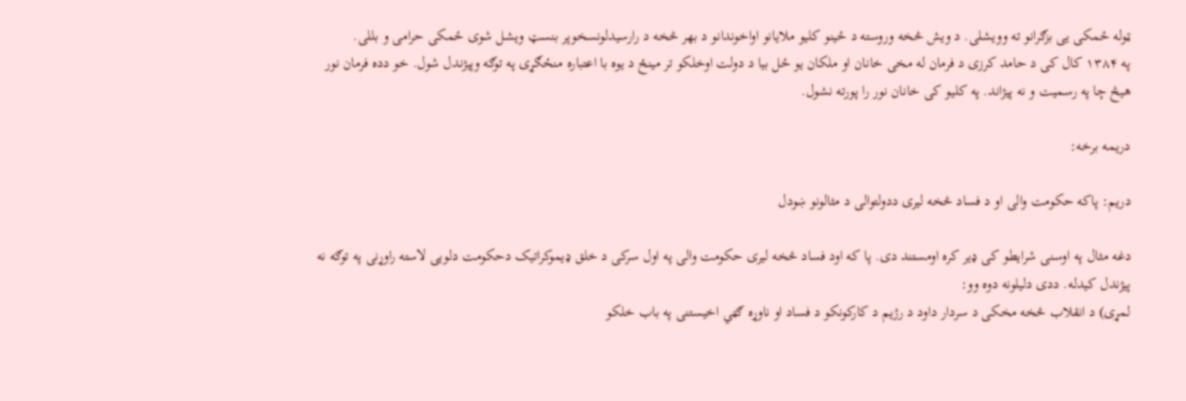ټوله ځمکی یی بزګرانو ته وویشلی. د ویش څخه وروسته د ځینو کلیو ملایانو اواخوندانو د بهر څخه د رارسیدلونسخوپر بنسټ ویشل شوی ځمکی حرامی و بللی.
په ۱۳۸۴ کال کی د حامد کرزی د فرمان له مخی خانان او ملکان یو ځل بیا د دولت اوخلکو تر مینځ د یوه با اعتباره منځګړی په توګه وپیژندل شول. خو دده فرمان نور هیڅ چا په رسمیت و نه پیژاند. په کلیو کی خانان نور را پورته نشول.

دریمه برخه:

دریم: پاکه حکومت والی او د فساد څخه لیری ددولتوالی د مثالونو ښودل

دغه مثال په اوسنی شرایطو کی ډیر کره اومستند دی. پا که اود فساد څخه لیری حکومت والی په اول سرکی د خلق ډیموکراتیک دحکومت دلویی لاسته راوړنی په توګه نه پیژندل کیدله. ددی دلیلونه دوه وو:
لمړی) د انقلاب څخه مخکی د سردار داود د رژیم د کارکونکو د فساد او ناوړه ګټي اخیستنی په باب خلکو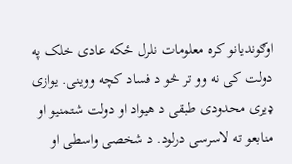اوګوندیانو کره معلومات نلرل ځکه عادی خلک په دولت کی نه وو تر څو د فساد کچه ووینی. یوازی ډيری محدودی طبقی د هیواد او دولت شتمنیو او منابعو ته لاسرسی درلود. د شخصی واسطی او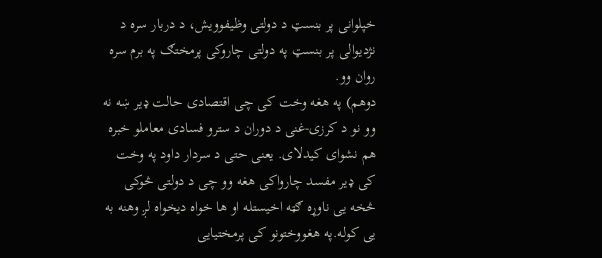خپلوانی پر بنسټ د دولتی وظیفوویش، د دربار سره د نژدیوالی پر بنسټ په دولتی چاروکی پرمختګ په برم سره روان وو.
دوهم) په هغه وخت کی چی اقتصادی حالت ډير ښه نه وو نو د کرزی-غنی د دوران د سترو فسادی معاملو خبره هم نشوای کیدلای. یعنی حتی د سردار داود په وخت کی ډير مفسد چارواکی هغه وو چی د دولتی څوکی څخه یی ناوړه ګټه اخیستله او ها خواه دیخواه لږ وهنه به یی کوله.په هغووختونو کی پرمختیایی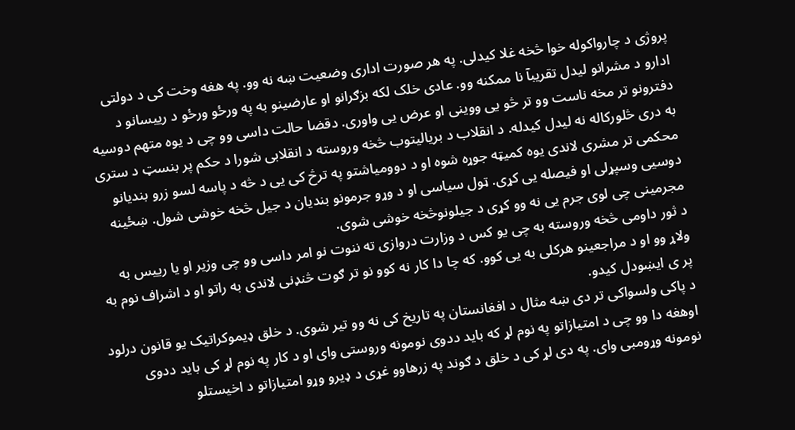پروژی د چارواکوله خوا څخه غلا کیدلی. په هر صورت اداری وضعیت ښه نه وو. په هغه وخت کی د دولتی ادارو د مشرانو لیدل تقریبآ نا ممکنه وو. عادی خلک لکه بزګرانو او عارضینو به په ورځو ورځو د رییسانو د دفترونو تر مخه ناست وو تر څو یی ووینی او عرض یی واوری. دقضا حالت داسی وو چی د یوه متهم دوسیه به دری څلورکاله نه لیدل کیدله. د انقلاب د بریالیتوب څخه وروسته د انقلابی شورا د حکم پر بنسټ د ستری محکمی تر مشری لاندی یوه کمیټه جوړه شوه او د دوومیاشتو په ترڅ کی یی د څه د پاسه لسو زرو بندیانو دوسیی وسپړلی او فیصله یی کړی. ټول سیاسی او د وړو جرمونو بندیان د جیل څخه خوشی شول. ښځینه مجرمینی چی لوی جرم یی نه وو کړی د جیلونوڅخه خوشی شوی.
د ثور داومی څخه وروسته به چی یو کس د وزارت دروازی ته ننوت نو امر داسی وو چی وزیر او یا رییس به ولاړ وو او د مراجعینو هرکلی به یی کوو. که چا دا کار نه کوو نو تر ګوت څنډنی لاندی به راتو او د اشراف نوم به پر ی ایښودل کیدو.
د پاکی ولسواکی تر دی ښه مثال د افغانستان په تاریخ کی نه وو تیر شوی. د خلق ډیموکراتیک یو قانون درلود اوهغه دا وو چی د امتیازاتو په نوم لړ که باید ددوی نومونه وروستی وای او د کار په نوم لړ کی باید ددوی نومونه وړومبی وای. په دی لړ کی د خلق د ګوند په زرهاوو غړی د ډیرو وړو امتیازاتو د اخیستلو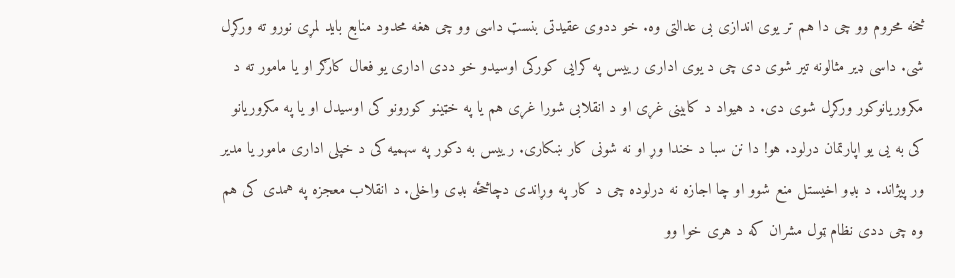څخه محروم وو چی دا هم تر یوی اندازی بی عدالتی وه. خو ددوی عقیدتی بنسټ داسی وو چی هغه محدود منابع باید لمړی نورو ته ورکړل شی. داسی ډير مثالونه تیر شوی دی چی د یوی اداری رییس په کرایی کورکی اوسیدو خو ددی اداری یو فعال کارګر او یا مامور ته د مکروریانوکور ورکړل شوی دی. د هیواد د کابینی غړی او د انقلابی شورا غړی هم یا په خټینو کورونو کی اوسیدل او یا په مکروریانو کی به یی یو اپارتمان درلود. هو! دا نن سبا د خندا وړ او نه شونی کار ښکاری. رییس به دکور په سهمیه کی د خپلی اداری مامور یا مدیر ور پیژاند. د بډو اخیستل منع شوو او چا اجازه نه درلوده چی د کار په وړاندی دچاڅځه بډی واخلی. د انقلاب معجزه په همدی کی هم وه چی ددی نظام ټول مشران که د هری خوا وو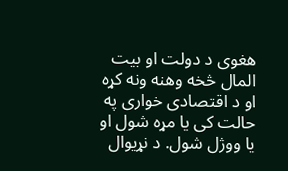هغوی د دولت او بیت المال څخه وهنه ونه کړه او د اقتصادی خواری په حالت کی یا مړه شول او یا ووژل شول. د نړیوال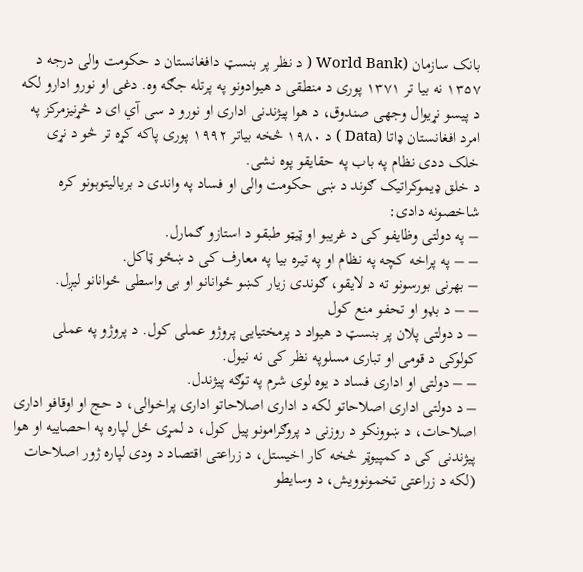بانک سازمان (World Bank ( د نظر پر بنسټ دافغانستان د حکومت والی درجه د ۱۳۵۷ نه بیا تر ۱۳۷۱ پوری د منطقی د هیوادونو په پرتله جګه وه. دغی او نورو ادارو لکه د پیسو نړیوال وجهی صندوق، د هوا پیژندنی اداری او نورو د سی آي ای د څړنیزمرکز په امرد افغانستان ډاتا (Data ) د ۱۹۸۰ څخه بیاتر ۱۹۹۲ پوری پاکه کړه تر څو د نړی خلک ددی نظام په باب په حقایقو پوه نشی.
د خلق ډیموکراتیک ګوند د ښی حکومت والی او فساد په واندی د بریالیتوبونو کره شاخصونه دادی:
– په دولتی وظایفو کی د غریبو او ټیټو طبقو د استازو ګمارل.
– – په پراخه کچه په نظام او په تیره بیا په معارف کی د ښځو ټاکل.
– بهرنی بورسونو ته د لایقو، ګوندی زیار کښو ځوانانو او بی واسطی ځوانانو لیږل.
– – د بډو او تحفو منع کول
– د دولتی پلان پر بنسټ د هیواد د پرمختیایی پروژو عملی کول. د پروژو په عملی کولوکی د قومی او تباری مسلوپه نظر کی نه نیول.
– – دولتی او اداری فساد د یوه لوی شرم په توګه پیژندل.
– د دولتی اداری اصلاحاتو لکه د اداری اصلاحاتو اداری پراخوالی، د حج او اوقافو اداری اصلاحات، د ښوونکو د روزنی د پروګرامونو پیل کول، د لمړی ځل لپاره په احصاییه او هوا پیژندنی کی د کمپیوټر څخه کار اخیستل، د زراعتی اقتصاد د ودی لپاره ژور اصلاحات (لکه د زراعتی تخمونوویش، د وسایطو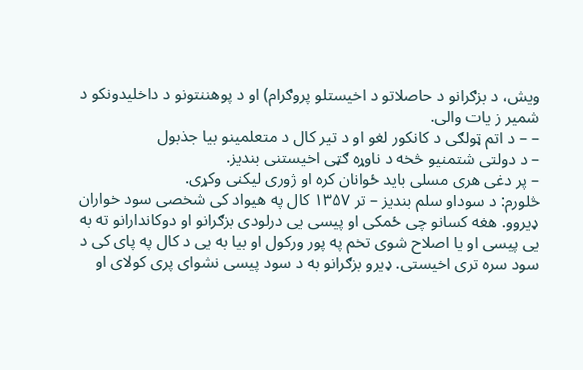ویش، د بزګرانو د حاصلاتو د اخیستلو پروګرام) او د پوهننتونو د داخلیدونکو د شمیر ز یات والی.
– – د اتم ټولګی د کانکور لغو او د تیر کال د متعلمینو بیا جذبول
– د دولتی شتمنیو څخه د ناوړه ګټی اخیستنی بندیز.
– پر دغی هری مسلی باید ځوانان کره او ژوری لیکنی وکړی.
څلورم: د سوداو سلم بندیز – تر ۱۳۵۷ کال په هیواد کی شخصی سود خواران ډيروو. هغه کسانو چی ځمکی او پیسی یی درلودی بزګرانو او دوکاندارانو ته به یی پیسی او یا اصلاح شوی تخم په پور ورکول او بیا به یی د کال په پای کی د سود سره تری اخیستی. ډیرو بزګرانو به د سود پیسی نشوای پری کولای او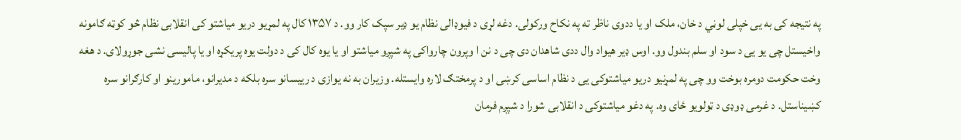په نتیجه کی به یی خپلی لوڼي د خان، ملک او یا ددوی ناظر ته په نکاح ورکولی. دغه لړی د فیوډالی نظام یو ډیر سپک کار وو. د ۱۳۵۷ کال په لمړیو دریو میاشتو کی انقلابی نظام څو کوټه ګامونه واخیستل چی یو یی د سود او سلم بندول وو. اوس ډیر هیواد وال ددی شاهدان دی چی د نن ا وپرون چارواکی په شپږو میاشتو او یا یوه کال کی د دولت یوه پریکړه او یا پالیسی نشی جوړولای. د هغه وخت حکومت دومره بوخت وو چی په لمړنیو دریو میاشتوکی یی د نظام اساسی کرښی او د پرمختګ لاره وایستله. وزیران به نه یوازی د رییسانو سره بلکه د مدیرانو، مامورینو او کارګرانو سره کښیناستل. د غرمی ډوډی د ټولویو ځای وه. په دغو میاشتوکی د انقلابی شورا د شپږم فرمان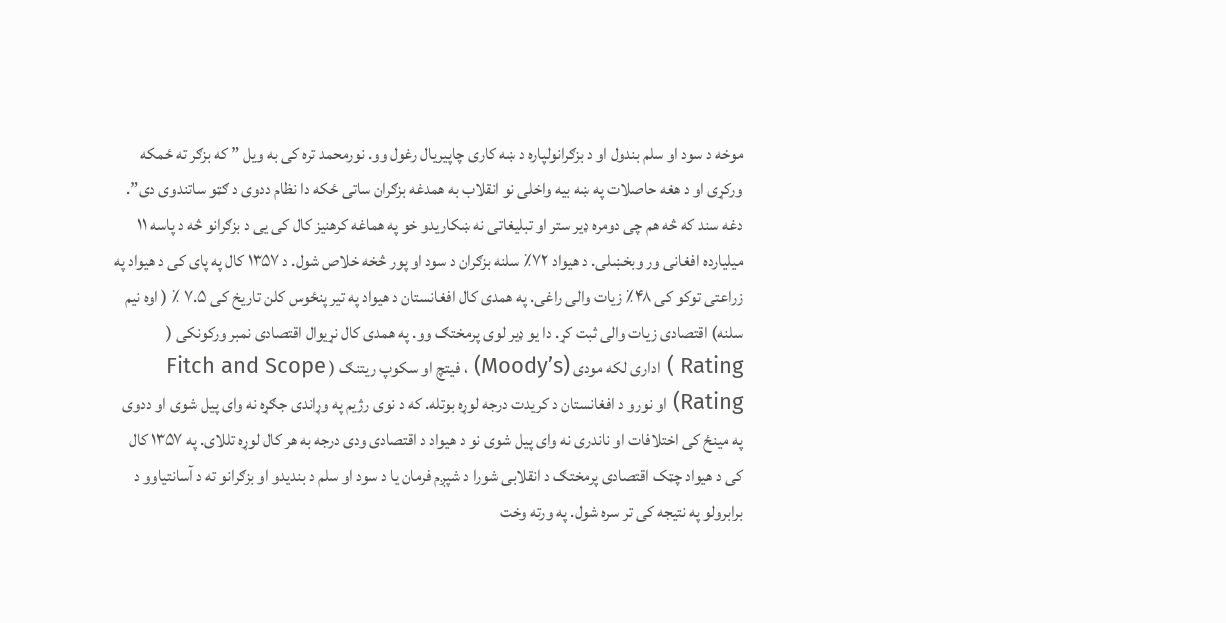موخه د سود او سلم بندول او د بزګرانولپاره د ښه کاری چاپیریال رغول وو. نورمحمد تره کی به ویل ” که بزګر ته ځمکه ورکړی او د هغه حاصلات په ښه بیه واخلی نو انقلاب به همدغه بزګران ساتی ځکه دا نظام ددوی د ګټو ساتندوی دی”. دغه سند که څه هم چی دومره ډير ستر او تبلیغاتی نه ښکاریدو خو په هماغه کرهنیز کال کی یی د بزګرانو څه د پاسه ۱۱ میلیارده افغانی ور وبخښلی. د هیواد ۷۲٪ سلنه بزګران د سود او پور څخه خلاص شول. د ۱۳۵۷ کال په پای کی د هیواد په زراعتی توکو کی ۴۸٪ زیات والی راغی. په همدی کال افغانستان د هیواد په تیر پنځوس کلن تاریخ کی ۷.۵ ٪ ( اوه نیم سلنه) اقتصادی زیات والی ثبت کړ. دا یو ډير لوی پرمختګ وو. په همدی کال نړیوال اقتصادی نمبر ورکونکی ( Rating ) اداری لکه مودی (Moody’s) ، فیتچ او سکوپ ریتنګ ( Fitch and Scope Rating) او نورو د افغانستان د کریدت درجه لوړه بوتله. که د نوی رژیم په وړاندی جګړه نه وای پیل شوی او ددوی په مینځ کی اختلافات او ناندری نه وای پیل شوی نو د هیواد د اقتصادی ودی درجه به هر کال لوړه تللای. په ۱۳۵۷ کال کی د هیواد چټک اقتصادی پرمختګ د انقلابی شورا د شپږم فرمان یا د سود او سلم د بندیدو او بزګرانو ته د آسانتیاوو د برابرولو په نتیجه کی تر سره شول. په ورته وخت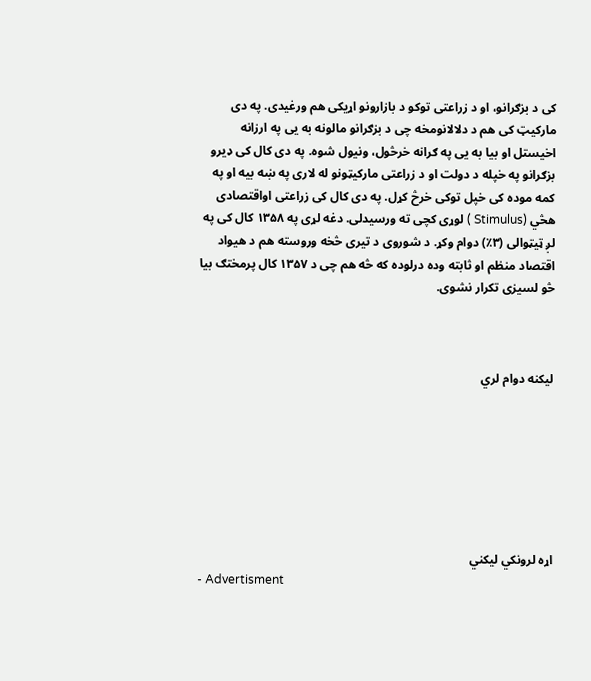کی د بزګرانو، او د زراعتی توکو د بازارونو اړیکی هم ورغیدی. په دی مارکیټ کی هم د دلالانومخه چی د بزګرانو مالونه به یی په ارزانه اخیستل او بیا به یی په ګرانه خرڅول، ونیول شوه. په دی کال کی ډیرو بزګرانو په خپله د دولت او د زراعتی مارکیټونو له لاری په ښه بیه او په کمه موده کی خپل توکی خرڅ کړل. په دی کال کی زراعتی اواقتصادی هڅي (Stimulus ) لوړی کچی ته ورسیدلی. دغه لړی په ۱۳۵۸ کال کی په لږ ټيټوالی (۳٪) دوام وکړ. د شوروی د تیری څخه وروسته هم د هیواد اقتصاد منظم او ثابته وده درلوده که څه هم چی د ۱۳۵۷ کال پرمختګ بیا څو لسیزی تکرار نشوی.



لیکنه دوام لري







اړه لرونکي ليکني
- Advertisment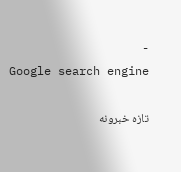-
Google search engine

تازه خبرونه